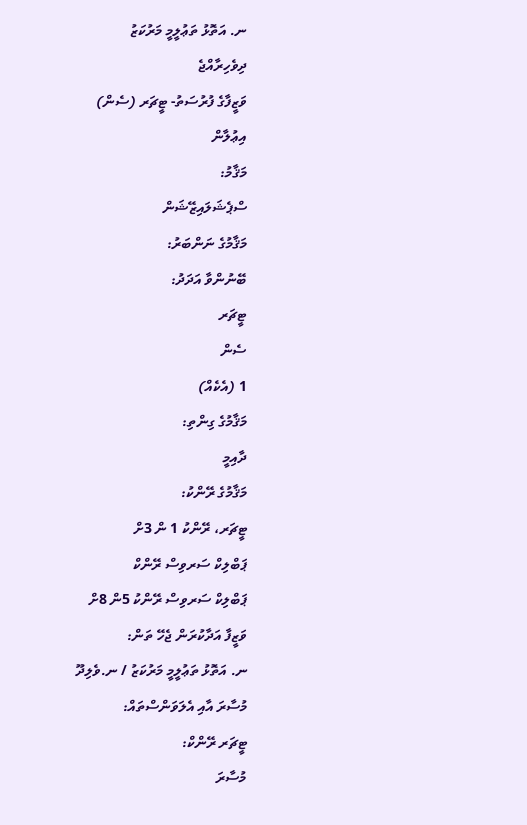ނ. އަތޮޅު ތަޢުލީމީ މަރުކަޒު
ދިވެހިރާއްޖެ
ވަޒީފާގެ ފުރުސަތު- ޓީޗަރ (ސެން)
އިޢުލާން
މަޤާމު:
ސްޕެޝަލައިޒޭޝަން
މަޤާމުގެ ނަންބަރު:
ބޭނުންވާ އަދަދު:
ޓީޗަރ
ސެން
1 (އެކެއް)
މަޤާމުގެ ގިންތި:
ދާއިމީ
މަޤާމުގެ ރޭންކު:
ޓީޗަރ، ރޭންކު 1 ން 3ށް
ޕަބްލިކް ސަރވިސް ރޭންކް
ޕަބްލިކް ސަރވިސް ރޭންކު 5ން 8ށް
ވަޒީފާ އަދާކުރަން ޖެހޭ ތަން:
ނ. އަތޮޅު ތަޢުލީމީ މަރުކަޒު / ނ.ވެލިދޫ
މުސާރަ އާއި އެލަވަންސްތައް:
ޓީޗަރ ރޭންކް:
މުސާރަ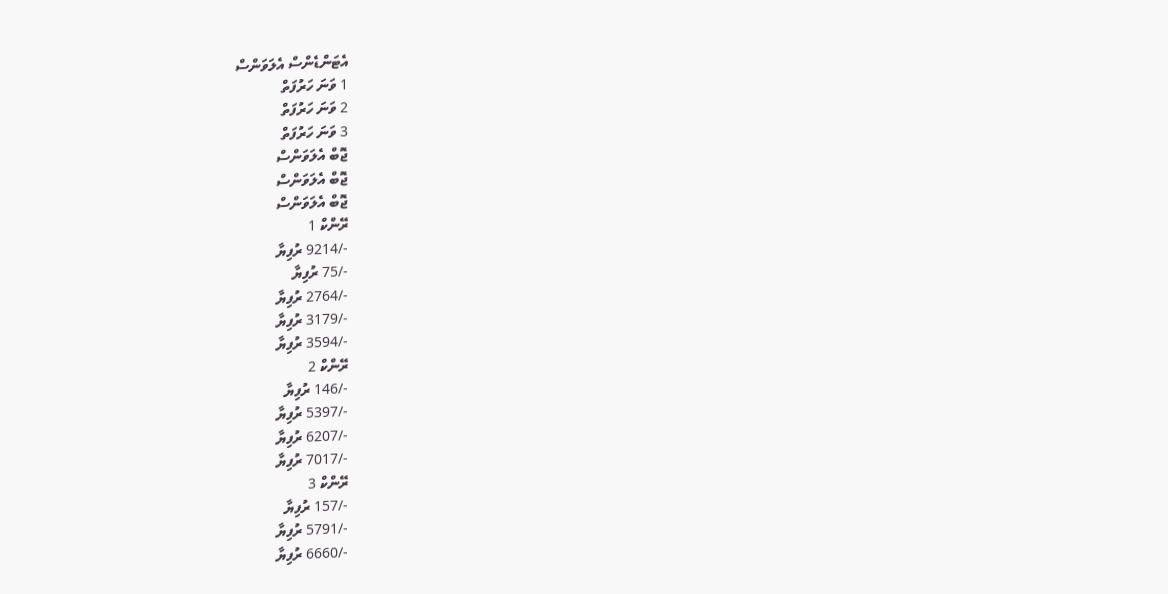އެޓަންޑެންސް އެލަވަންސް
1 ވަނަ ހަރުފަތް
2 ވަނަ ހަރުފަތް
3 ވަނަ ހަރުފަތް
ޖޮބް އެލަވަންސް
ޖޮބް އެލަވަންސް
ޖޮބް އެލަވަންސް
ރޭންކް 1
-/9214 ރުފިޔާ
-/75 ރުފިޔާ
-/2764 ރުފިޔާ
-/3179 ރުފިޔާ
-/3594 ރުފިޔާ
ރޭންކް 2
-/146 ރުފިޔާ
-/5397 ރުފިޔާ
-/6207 ރުފިޔާ
-/7017 ރުފިޔާ
ރޭންކް 3
-/157 ރުފިޔާ
-/5791 ރުފިޔާ
-/6660 ރުފިޔާ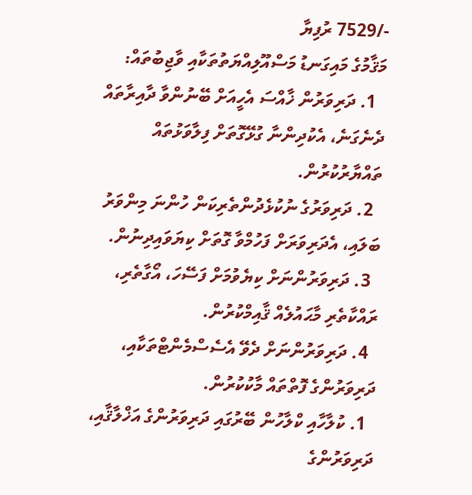-/7529 ރުފިޔާ
މަޤާމުގެ މައިގަނޑު މަސްއޫލިއްޔަތުތަކާއި ވާޖިބުތައް:
  1. ދަރިވަރުން ޚާއްސަ އެހީއަށް ބޭނުންވާ ދާއިރާތައް ދެނެގަނެ، އެކުދިންނާ ގުޅޭގޮތަށް ފިލާވަޅުތައް ތައްޔާރުކުރުން.
  2. ދަރިވަރުގެ ނުކުޅެދުންތެރިކަން ހުންނަ މިންވަރު ބަލައި، އެދަރިވަރަށް ފަހުމްވާ ގޮތަށް ކިޔަވައިދިނުން.
  3. ދަރިވަރުންނަށް ކިޔެވުމަށް ފަސޭހަ، އޯގާތެރި، ރައްކާތެރި މާޙައުލެއް ޤާއިމްކުރުން.
  4. ދަރިވަރުންނަށް ދެވޭ އެސެސްމެންޓްތަކާއި، ދަރިވަރުންގެ ފޮތްތައް މާކުކުރުން.
  1. ކުލާހާއި ކްލާހުން ބޭރުގައި ދަރިވަރުންގެ އަޚްލާޤާއި، ދަރިވަރުންގެ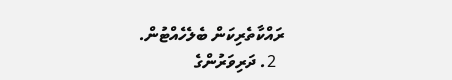ރައްކާތެރިކަން ބެލެހެއްޓުން.
  2. ދަރިވަރުންގެ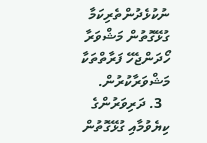ނުކުޅެދުންތެރިކަމާ ގުޅޭގޮތުން މަޝްވަރާ ހޯދަންޖެހޭ ފަރާތްތަކާ މަޝްވަރާކުރުން.
  3. ދަރިވަރުންގެ ކިޔެވުމާއި ގުޅޭގޮތުން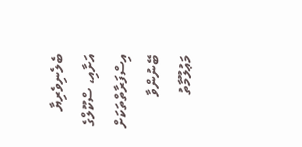ބެލެނިވެރިޔާ އަށާއި، ސްކޫލްގެ އިސްފަރާތްތަކަށް ބޭނުންވާ މަޢުލޫމާތު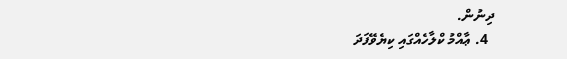ދިނުން.
  4. ޢާއްމު ކްލާހެއްގައި ކިޔެވޭފަދަ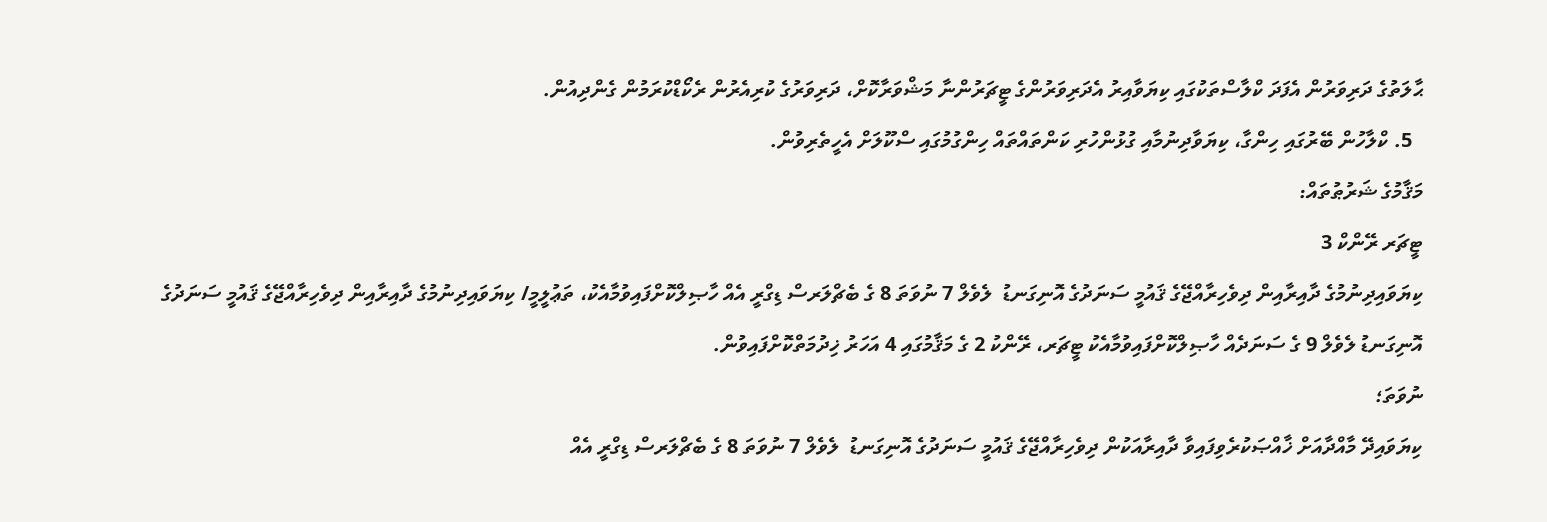ޙާލަތުގެ ދަރިވަރުން އެފަދަ ކްލާސްތަކުގައި ކިޔަވާއިރު އެދަރިވަރުންގެ ޓީޗަރުންނާ މަޝްވަރާކޮށް، ދަރިވަރުގެ ކުރިއެރުން ރެކޯޑްކުރަމުން ގެންދިއުން.
  5. ކްލާހުން ބޭރުގައި ހިންގާ، ކިޔަވާދިނުމާއި ގުޅުންހުރި ކަންތައްތައް ހިންގުމުގައި ސްކޫލަށް އެހީތެރިވުން.
މަޤާމުގެ ޝަރުޠުތައް:
ޓީޗަރ ރޭންކް 3
ކިޔަވައިދިނުމުގެ ދާއިރާއިން ދިވެހިރާއްޖޭގެ ޤައުމީ ސަނަދުގެ އޮނިގަނޑު  ލެވެލް 7 ނުވަތަ 8 ގެ ބެޗްލަރސް ޑިގްރީ އެއް ހާޞިލްކޮށްފައިވުމާއެކު، ތަޢުލީމީ/ ކިޔަވައިދިނުމުގެ ދާއިރާއިން ދިވެހިރާއްޖޭގެ ޤައުމީ ސަނަދުގެ އޮނިގަނޑު ލެވެލް 9 ގެ ސަނަދެއް ހާޞިލްކޮށްފައިވުމާއެކު ޓީޗަރ، ރޭންކު 2 ގެ މަޤާމުގައި 4 އަހަރު ޚިދުމަތްކޮށްފައިވުން.
ނުވަތަ؛
ކިޔަވައިދޭ މާއްދާއަށް ޚާއްޞަކުރެވިފައިވާ ދާއިރާއަކުން ދިވެހިރާއްޖޭގެ ޤައުމީ ސަނަދުގެ އޮނިގަނޑު  ލެވެލް 7 ނުވަތަ 8 ގެ ބެޗްލަރސް ޑިގްރީ އެއް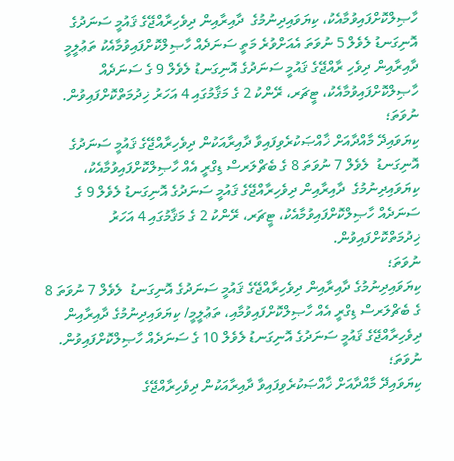ހާޞިލްކޮށްފައިވުމާއެކު، ކިޔަވައިދިނުމުގެ  ދާއިރާއިން ދިވެހިރާއްޖޭގެ ޤައުމީ ސަނަދުގެ އޮނިގަނޑު ލެވެލް 5 ނުވަތަ އެއަށްވުރެ މަތީ ސަނަދެއް ހާޞިލްކޮށްފައިވުމާއެކު ތަޢުލީމީ ދާއިރާއިން ދިވެހި ރާއްޖޭގެ ޤައުމީ ސަނަދުގެ އޮނިގަނޑު ލެވެލް 9 ގެ ސަނަދެއް ހާޞިލްކޮށްފައިވުމާއެކު، ޓީޗަރ، ރޭންކު 2 ގެ މަޤާމުގައި 4 އަހަރު ޚިދުމަތްކޮށްފައިވުން.
ނުވަތަ؛
ކިޔަވައިދޭ މާއްދާއަށް ޚާއްޞަކުރެވިފައިވާ ދާއިރާއަކުން ދިވެހިރާއްޖޭގެ ޤައުމީ ސަނަދުގެ އޮނިގަނޑު  ލެވެލް 7 ނުވަތަ 8 ގެ ބެޗްލަރސް ޑިގްރީ އެއް ހާޞިލްކޮށްފައިވުމާއެކު، ކިޔަވައިދިނުމުގެ  ދާއިރާއިން ދިވެހިރާއްޖޭގެ ޤައުމީ ސަނަދުގެ އޮނިގަނޑު ލެވެލް 9 ގެ ސަނަދެއް ހާޞިލްކޮށްފައިވުމާއެކު، ޓީޗަރ، ރޭންކު 2 ގެ މަޤާމުގައި 4 އަހަރު ޚިދުމަތްކޮށްފައިވުން.
ނުވަތަ؛
ކިޔަވައިދިނުމުގެ ދާއިރާއިން ދިވެހިރާއްޖޭގެ ޤައުމީ ސަނަދުގެ އޮނިގަނޑު  ލެވެލް 7 ނުވަތަ 8 ގެ ބެޗްލަރސް ޑިގްރީ އެއް ހާޞިލްކޮށްފައިވުމާއި، ތަޢުލީމީ/ ކިޔަވައިދިނުމުގެ ދާއިރާއިން ދިވެހިރާއްޖޭގެ ޤައުމީ ސަނަދުގެ އޮނިގަނޑު ލެވެލް 10 ގެ ސަނަދެއް ހާޞިލްކޮށްފައިވުން.
ނުވަތަ؛
ކިޔަވައިދޭ މާއްދާއަށް ޚާއްޞަކުރެވިފައިވާ ދާއިރާއަކުން ދިވެހިރާއްޖޭގެ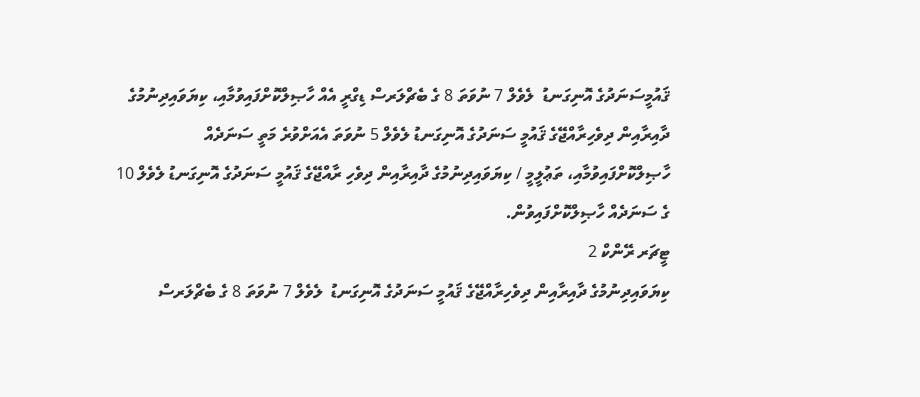ޤައުމީސަނަދުގެ އޮނިގަނޑު  ލެވެލް 7 ނުވަތަ 8 ގެ ބެޗްލަރސް ޑިގްރީ އެއް ހާޞިލްކޮށްފައިވުމާއި، ކިޔަވައިދިނުމުގެ  ދާއިރާއިން ދިވެހިރާއްޖޭގެ ޤައުމީ ސަނަދުގެ އޮނިގަނޑު ލެވެލް 5 ނުވަތަ އެއަށްވުރެ މަތީ ސަނަދެއް ހާޞިލްކޮށްފައިވުމާއި، ތަޢުލީމީ / ކިޔަވައިދިނުމުގެ ދާއިރާއިން ދިވެހި ރާއްޖޭގެ ޤައުމީ ސަނަދުގެ އޮނިގަނޑު ލެވެލް 10 ގެ ސަނަދެއް ހާޞިލްކޮށްފައިވުން.
ޓީޗަރ ރޭންކް 2
ކިޔަވައިދިނުމުގެ ދާއިރާއިން ދިވެހިރާއްޖޭގެ ޤައުމީ ސަނަދުގެ އޮނިގަނޑު  ލެވެލް 7 ނުވަތަ 8 ގެ ބެޗްލަރސް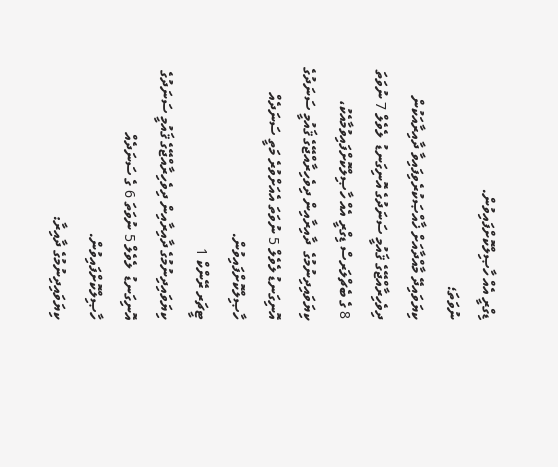ޑިގްރީ އެއް ހާޞިލްކޮށްފައިވުން.
ނުވަތަ؛
ކިޔަވައިދޭ މާއްދާއަށް ޚާއްޞަކުރެވިފައިވާ ދާއިރާއަކުން ދިވެހިރާއްޖޭގެ ޤައުމީ ސަނަދުގެ އޮނިގަނޑު  ލެވެލް 7 ނުވަތަ 8 ގެ ބެޗްލަރސް ޑިގްރީ އެއް ހާޞިލްކޮށްފައިވުމާއެކު، ކިޔަވައިދިނުމުގެ  ދާއިރާއިން ދިވެހިރާއްޖޭގެ ޤައުމީ ސަނަދުގެ އޮނިގަނޑު ލެވެލް 5 ނުވަތަ އެއަށްވުރެ މަތީ ސަނަދެއް ހާޞިލްކޮށްފައިވުން.
ޓީޗަރ ރޭންކް 1
ކިޔަވައިދިނުމުގެ ދާއިރާއިން ދިވެހިރާއްޖޭގެ ޤައުމީ ސަނަދުގެ އޮނިގަނޑު  ލެވެލް 5 ނުވަތަ 6 ގެ ސަނަދެއް ހާޞިލްކޮށްފައިވުން.
ކިޔަވައިދިނުމުގެ ދާއިރާ: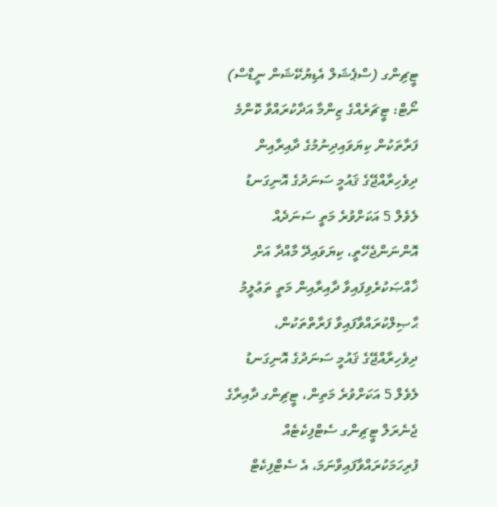ޓީޗިންގ (ސްޕެޝަލް އެޑިޔުކޭޝަން ނީޑްސް)
ނޯޓް: ޓީޗަރެއްގެ ޒިންމާ އަދާކުރައްވާ ކޮންމެ ފަރާތަކުން ކިޔަވައިދިނުމުގެ ދާއިރާއިން ދިވެހިރާއްޖޭގެ ޤައުމީ ސަނަދުގެ އޮނިގަނޑު ލެވެލް 5 އަކަށްވުރެ މަތީ ސަނަދެއް އޮންނަންޖެހޭތީ، ކިޔަވައިދޭ މާއްދާ އަށް ޚާއްޞަކުރެވިފައިވާ ދާއިރާއިން މަތީ ތަޢުލީމު ޙާޞިލްކުރައްވާފައިވާ ފަރާތްތަކުން، ދިވެހިރާއްޖޭގެ ޤައުމީ ސަނަދުގެ އޮނިގަނޑު ލެވެލް 5 އަކަށްވުރެ މަތިން، ޓީޗިންގ ދާއިރާގެ  ޖެނެރަލް ޓީޗިންގ ސެޓްފިކެޓެއް ފުރިހަމަކުރައްވާފައިވާނަމަ، އެ ސެޓްފިކެޓް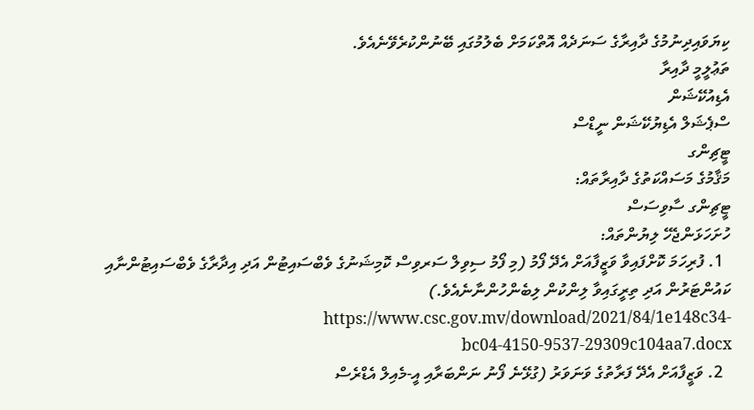ކިޔަވައިދިނުމުގެ ދާއިރާގެ ސަނަދެއް އޮތްކަމަށް ބެލުމުގައި ބޭނުންކުރެވޭނެއެވެ.
ތަޢުލީމީ ދާއިރާ
އެޑިއުކޭޝަން
ސްޕެޝަލް އެޑިޔުކޭޝަން ނީޑްސް
ޓީޗިންގ
މަޤާމުގެ މަސައްކަތުގެ ދާއިރާތައް:
ޓީޗިންގ ސާވިސަސް
ހުށަހަޅަންޖެހޭ ލިޔުންތައް:
  1. ފުރިހަމަ ކޮށްފައިވާ ވަޒީފާއަށް އެދޭ ފޯމު (މި ފޯމު ސިވިލް ސަރވިސް ކޮމިޝަނުގެ ވެބްސައިޓުން އަދި އިދާރާގެ ވެބްސައިޓުންނާއި ކައުންޓަރުން އަދި ތިރީގައިވާ ލިންކުން ލިބެންހުންނާނެއެވެ.)  https://www.csc.gov.mv/download/2021/84/1e148c34-bc04-4150-9537-29309c104aa7.docx
  2. ވަޒީފާއަށް އެދޭ ފަރާތުގެ ވަނަވަރު (ގުޅޭނެ ފޯނު ނަންބަރާއި އީ-މެއިލް އެޑްރެސް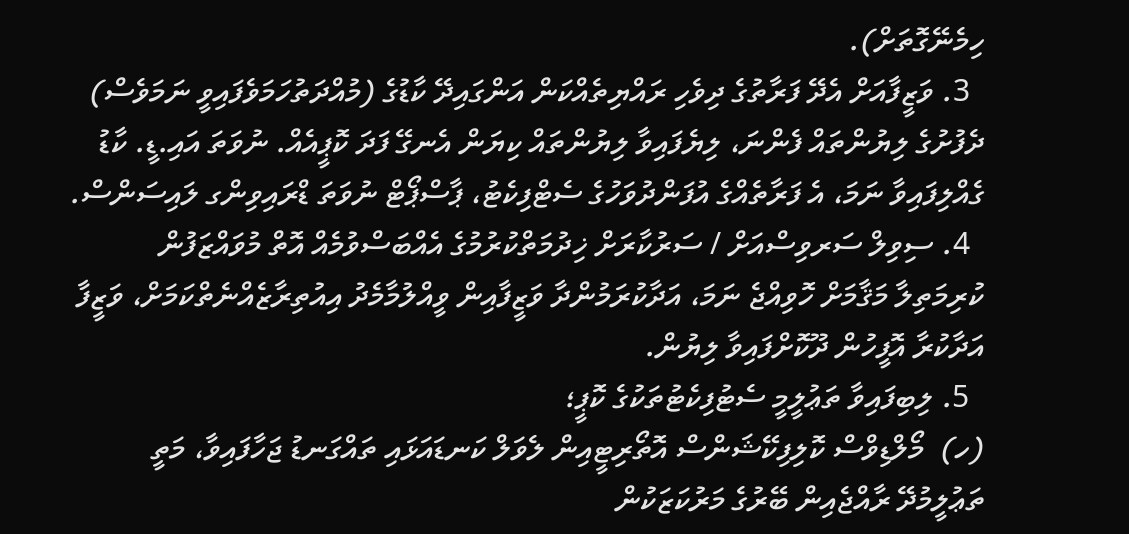ހިމެނޭގޮތަށް).
  3. ވަޒީފާއަށް އެދޭ ފަރާތުގެ ދިވެހި ރައްޔިތެއްކަން އަންގައިދޭ ކާޑުގެ (މުއްދަތުހަމަވެފައިވީ ނަމަވެސް) ދެފުށުގެ ލިޔުންތައް ފެންނަ، ލިޔެފައިވާ ލިޔުންތައް ކިޔަން އެނގޭ ފަދަ ކޮޕީއެއް. ނުވަތަ އައި.ޑީ. ކާޑު ގެއްލިފައިވާ ނަމަ، އެ ފަރާތެއްގެ އުފަންދުވަހުގެ ސެޓްފިކެޓު، ޕާސްޕޯޓް ނުވަތަ ޑްރައިވިންގ ލައިސަންސް.
  4. ސިވިލް ސަރވިސްއަށް / ސަރުކާރަށް ޚިދުމަތްކުރުމުގެ އެއްބަސްވުމެއް އޮތް މުވައްޒަފުން ކުރިމަތިލާ މަޤާމަށް ހޮވިއްޖެ ނަމަ، އަދާކުރަމުންދާ ވަޒީފާއިން ވީއްލުމާމެދު އިއުތިރާޒެއްނެތްކަމަށް، ވަޒީފާ އަދާކުރާ އޮފީހުން ދޫކޮށްފައިވާ ލިޔުން.
  5. ލިބިފައިވާ ތަޢުލީމީ ސެޓުފިކެޓުތަކުގެ ކޮޕީ؛
(ހ)  މޯލްޑިވްސް ކޮލިފިކޭޝަންސް އޮތޯރިޓީއިން ލެވަލް ކަނޑައަޅައި ތައްގަނޑު ޖަހާފައިވާ، މަތީ ތަޢުލީމުދޭ ރާއްޖެއިން ބޭރުގެ މަރުކަޒަކުން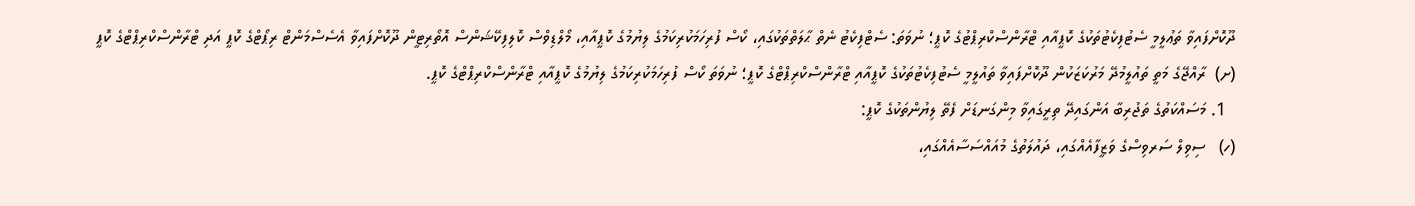ދޫކޮށްފައިވާ ތަޢުލީމީ ސެޓުފިކެޓުތަކުގެ ކޮޕީއާއި ޓްރާންސްކްރިޕްޓުގެ ކޮޕީ؛ ނުވަތަ: ސެޓްފިކެޓު ނެތް ޙާލަތްތަކުގައި، ކޯސް ފުރިހަމަކުރިކަމުގެ ލިޔުމުގެ ކޮޕީއާއި، މޯލްޑިވްސް ކޮލިފިކޭޝަންސް އޮތޯރިޓީން ދޫކޮށްފައިވާ އެސެސްމަންޓް ރިޕޯޓްގެ ކޮޕީ އަދި ޓްރާންސްކްރިޕްޓްގެ ކޮޕީ
(ށ)  ރާއްޖޭގެ މަތީ ތައުލީމުދޭ މަރުކަޒަކުން ދޫކޮށްފައިވާ ތައުލީމީ ސެޓުފިކެޓުތަކުގެ ކޮޕީއާއި ޓްރާންސްކްރިޕްޓްގެ ކޮޕީ؛ ނުވަތަ ކޯސް ފުރިހަމަކުރިކަމުގެ ލިޔުމުގެ ކޮޕީއާއި ޓްރާންސްކްރިޕްޓްގެ ކޮޕީ.
  1. މަސައްކަތުގެ ތަޖުރިބާ އަންގައިދޭ ތިރީގައިވާ މިންގަނޑަށް ފެތޭ ލިޔުންތަކުގެ ކޮޕީ:
(ހ)   ސިވިލް ސަރވިސްގެ ވަޒީފާއެއްގައި، ދައުލަތުގެ މުއައްސަސާއެއްގައި،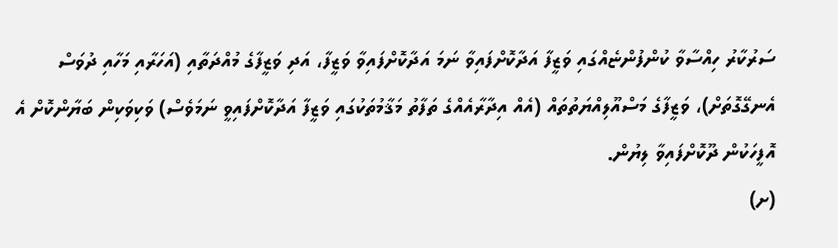ސަރުކާރު ހިއްސާވާ ކުންފުންޏެއްގައި ވަޒީފާ އަދާކޮށްފައިވާ ނަމަ އަދާކޮށްފައިވާ ވަޒީފާ، އަދި ވަޒީފާގެ މުއްދަތާއި (އަހަރާއި މަހާއި ދުވަސް އެނގޭގޮތަށް)، ވަޒީފާގެ މަސްއޫލިއްޔަތުތައް (އެއް އިދާރާއެއްގެ ތަފާތު މަޤާމުތަކުގައި ވަޒީފާ އަދާކޮށްފައިވީ ނަމަވެސް) ވަކިވަކިން ބަޔާންކޮށް އެ އޮފީހަކުން ދޫކޮށްފައިވާ ލިޔުން.
(ށ)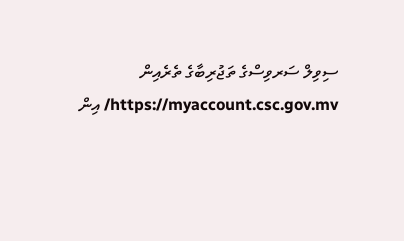ސިވިލް ސަރވިސްގެ ތަޖުރިބާގެ ތެރެއިން https://myaccount.csc.gov.mv/ އިން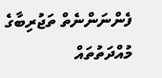ފެންނަންނެތް ތަޖުރިބާގެ މުއްދަތުތައް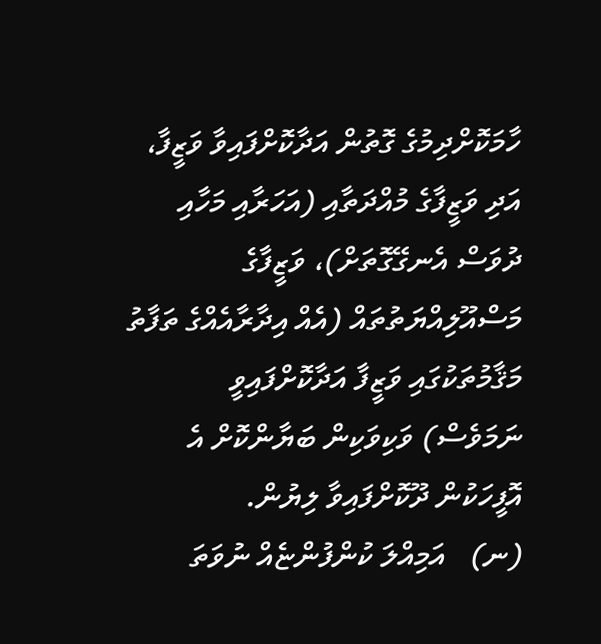ހާމަކޮށްދިމުގެ ގޮތުން އަދާކޮށްފައިވާ ވަޒީފާ، އަދި ވަޒީފާގެ މުއްދަތާއި (އަހަރާއި މަހާއި ދުވަސް އެނގޭގޮތަށް)، ވަޒީފާގެ މަސްއޫލިއްޔަތުތައް (އެއް އިދާރާއެއްގެ ތަފާތު މަޤާމުތަކުގައި ވަޒީފާ އަދާކޮށްފައިވީ ނަމަވެސް) ވަކިވަކިން ބަޔާންކޮށް އެ އޮފީހަކުން ދޫކޮށްފައިވާ ލިޔުން.
(ނ)   އަމިއްލަ ކުންފުންޏެއް ނުވަތަ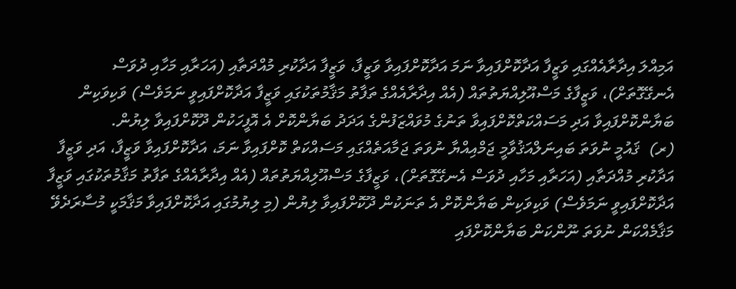އަމިއްލަ އިދާރާއެއްގައި ވަޒީފާ އަދާކޮށްފައިވާ ނަމަ އަދާކޮށްފައިވާ ވަޒީފާ، ވަޒީފާ އަދާކުރި މުއްދަތާއި (އަހަރާއި މަހާއި ދުވަސް އެނގޭގޮތަށް)، ވަޒީފާގެ މަސްއޫލިއްޔަތުތައް (އެއް އިދާރާއެއްގެ ތަފާތު މަޤާމުތަކުގައި ވަޒީފާ އަދާކޮށްފައިވީ ނަމަވެސް) ވަކިވަކިން ބަޔާންކޮށްފައިވާ އަދި މަސައްކަތްކޮށްފައިވާ ތަނުގެ މުވައްޒަފުންގެ އަދަދު ބަޔާންކޮށް އެ އޮފީހަކުން ދޫކޮށްފައިވާ ލިޔުން.
(ރ)  ޤައުމީ ނުވަތަ ބައިނަލްއަޤުވާމީ ޖަމްއިއްޔާ ނުވަތަ ޖަމާއަތެއްގައި މަސައްކަތް ކޮށްފައިވާ ނަމަ، އަދާކޮށްފައިވާ ވަޒީފާ، އަދި ވަޒީފާ އަދާކުރި މުއްދަތާއި (އަހަރާއި މަހާއި ދުވަސް އެނގޭގޮތަށް)، ވަޒީފާގެ މަސްއޫލިއްޔަތުތައް (އެއް އިދާރާއެއްގެ ތަފާތު މަޤާމުތަކުގައި ވަޒީފާ އަދާކޮށްފައިވީ ނަމަވެސް) ވަކިވަކިން ބަޔާންކޮށް އެ ތަނަކުން ދޫކޮށްފައިވާ ލިޔުން (މި ލިޔުމުގައި އަދާކޮށްފައިވާ މަޤާމަކީ މުސާރަދެވޭ މަޤާމެއްކަން ނުވަތަ ނޫންކަން ބަޔާންކޮށްފައި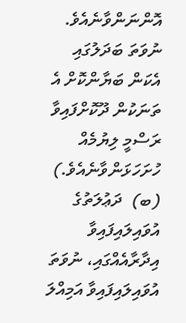އޮންނަންވާނެއެވެ. ނުވަތަ ބަދަލުގައި އެކަން ބަޔާންކޮށް އެ ތަނަކުން ދޫކޮށްފައިވާ ރަސްމީ ލިޔުމެއް ހުށަހަޅަންވާނެއެވެ.)
(ބ)  ދަޢުލަތުގެ އުވައިލައިފައިވާ އިދާރާއެއްގައި، ނުވަތަ އުވައިލައިފައިވާ އަމިއްލަ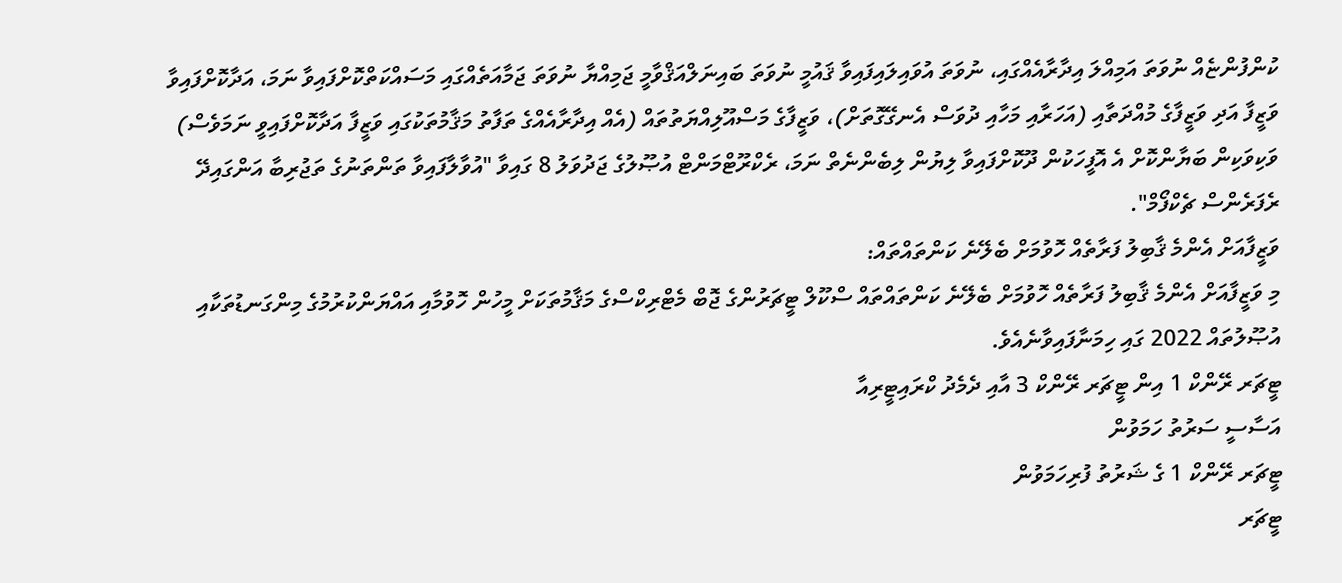ކުންފުންޏެއް ނުވަތަ އަމިއްލަ އިދާރާއެއްގައި، ނުވަތަ އުވައިލައިފައިވާ ޤައުމީ ނުވަތަ ބައިނަލްއަޤްވާމީ ޖަމިއްޔާ ނުވަތަ ޖަމާއަތެއްގައި މަސައްކަތްކޮށްފައިވާ ނަމަ، އަދާކޮށްފައިވާ ވަޒީފާ އަދި ވަޒީފާގެ މުއްދަތާއި (އަހަރާއި މަހާއި ދުވަސް އެނގޭގޮތަށް)، ވަޒީފާގެ މަސްއޫލިއްޔަތުތައް (އެއް އިދާރާއެއްގެ ތަފާތު މަޤާމުތަކުގައި ވަޒީފާ އަދާކޮށްފައިވީ ނަމަވެސް) ވަކިވަކިން ބަޔާންކޮށް އެ އޮފީހަކުން ދޫކޮށްފައިވާ ލިޔުން ލިބެންނެތް ނަމަ، ރެކްރޫޓްމަންޓް އުޞޫލުގެ ޖަދުވަލު 8 ގައިވާ "އުވާލާފައިވާ ތަންތަނުގެ ތަޖުރިބާ އަންގައިދޭ ރެފަރެންސް ޗެކްފޯމް".
ވަޒީފާއަށް އެންމެ ޤާބިލު ފަރާތެއް ހޮވުމަށް ބެލޭނެ ކަންތައްތައް:
މި ވަޒީފާއަށް އެންމެ ޤާބިލު ފަރާތެއް ހޮވުމަށް ބެލޭނެ ކަންތައްތައް ސްކޫލް ޓީޗަރުންގެ ޖޮބް މެޓްރިކްސްގެ މަޤާމުތަކަށް މީހުން ހޮވުމާއި އައްޔަންކުރުމުގެ މިންގަނޑުތަކާއި އުޞޫލުތައް 2022 ގައި ހިމަނާފައިވާނެއެވެ.
ޓީޗަރ ރޭންކް 1 އިން ޓީޗަރ ރޭންކް 3 އާއި ދެމެދު ކްރައިޓީރިއާ
އަސާސީ ސަރުތު ހަމަވުން
ޓީޗަރ ރޭންކް 1 ގެ ޝަރުތު ފުރިހަމަވުން
ޓީޗަރ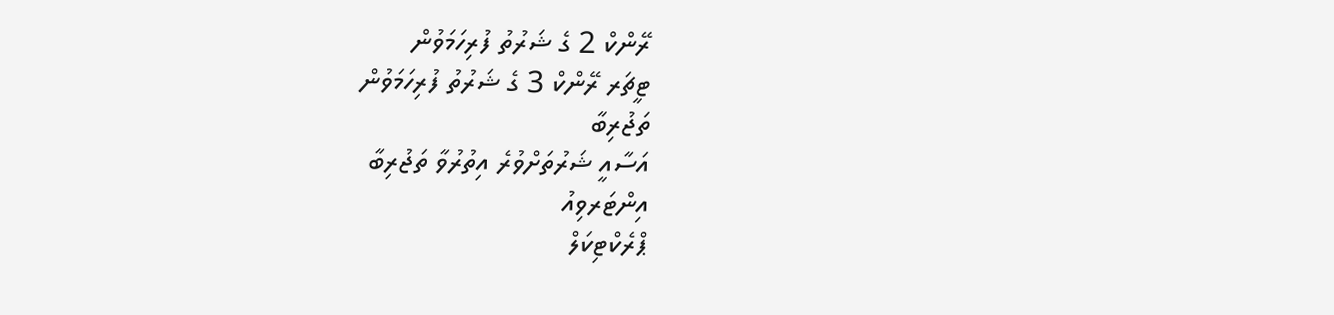ރޭންކް 2 ގެ ޝަރުތު ފުރިހަމަވުން
ޓީޗަރ ރޭންކް 3 ގެ ޝަރުތު ފުރިހަމަވުން
ތަޖުރިބާ
އަސާއީ ޝަރުތަށްވުރެ އިތުރުވާ ތަޖުރިބާ
އިންޓަރވިއު
ޕްރެކްޓިކަލް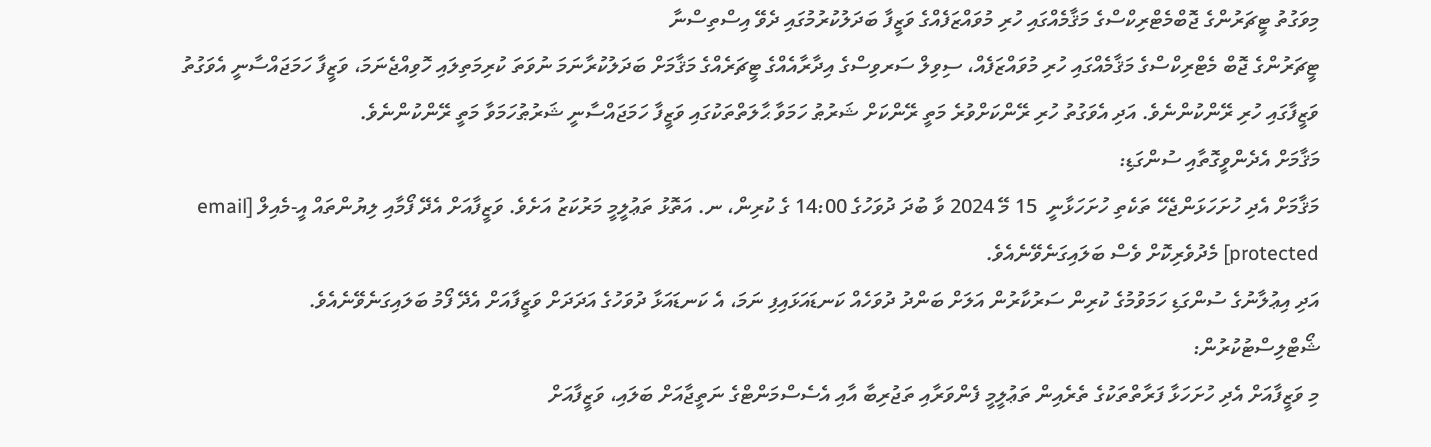މިވަގުތު ޓީޗަރުންގެ ޖޮބްމެޓްރިކްސްގެ މަޤާމެއްގައި ހުރި މުވައްޒަފެއްގެ ވަޒީފާ ބަދަލުކުރުމުގައި ދެވޭ އިސްތިސްނާ
ޓީޗަރުންގެ ޖޮބް މެޓްރިކްސްގެ މަޤާމެއްގައި ހުރި މުވައްޒަފެއް، ސިވިލް ސަރވިސްގެ އިދާރާއެއްގެ ޓީޗަރެއްގެ މަޤާމަށް ބަދަލުކުރާނަމަ ނުވަތަ ކުރިމަތިލައި ހޮވިއްޖެނަމަ، ވަޒީފާ ހަމަޖައްސާނީ އެވަގުތު ވަޒީފާގައި ހުރި ރޭންކުންނެވެ. އަދި އެވަގުތު ހުރި ރޭންކަށްވުރެ މަތީ ރޭންކަށް ޝަރުޠު ހަމަވާ ޙާލަތްތަކުގައި ވަޒީފާ ހަމަޖައްސާނީ ޝަރުޠުހަމަވާ މަތީ ރޭންކުންނެވެ.
މަޤާމަށް އެދެންވީގޮތާއި ސުންގަޑި:
މަޤާމަށް އެދި ހުށަހަޅަންޖެހޭ ތަކެތި ހުށަހަޅާނީ  15 މޭ 2024 ވާ ބުދަ ދުވަހުގެ 14:00 ގެ ކުރިން، ނ. އަތޮޅު ތަޢުލީމީ މަރުކަޒު އަށެވެ. ވަޒީފާއަށް އެދޭ ފޯމާއި ލިޔުންތައް އީ-މެއިލް [email protected] މެދުވެރިކޮށް ވެސް ބަލައިގަނެވޭނެއެވެ.
އަދި އިޢުލާނުގެ ސުންގަޑި ހަމަވުމުގެ ކުރިން ސަރުކާރުން އަލަށް ބަންދު ދުވަހެއް ކަނޑައަޅައިފި ނަމަ، އެ ކަނޑައަޅާ ދުވަހުގެ އަދަދަށް ވަޒީފާއަށް އެދޭ ފޯމު ބަލައިގަނެވޭނެއެވެ.
ޝޯޓްލިސްޓުކުރުން:
މި ވަޒީފާއަށް އެދި ހުށަހަޅާ ފަރާތްތަކުގެ ތެރެއިން ތަޢުލީމީ ފެންވަރާއި ތަޖުރިބާ އާއި އެސެސްމަންޓްގެ ނަތީޖާއަށް ބަލައި، ވަޒީފާއަށް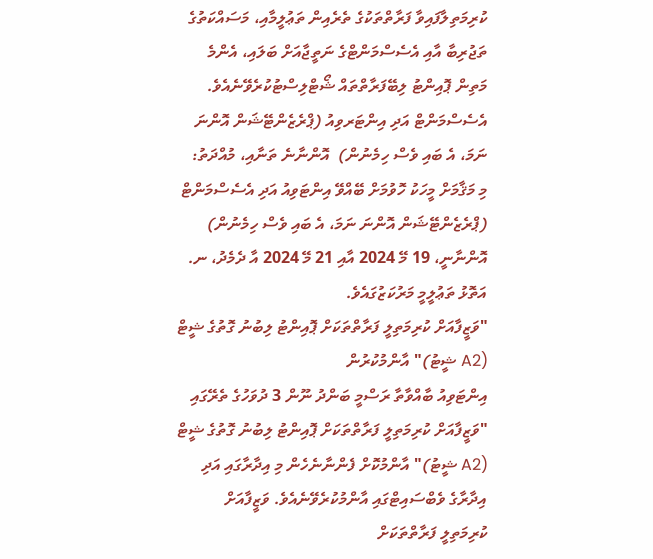ކުރިމަތިލާފައިވާ ފަރާތްތަކުގެ ތެރެއިން ތަޢުލީމާއި، މަސައްކަތުގެ ތަޖުރިބާ އާއި އެސެސްމަންޓްގެ ނަތީޖާއަށް ބަލައި، އެންމެ މަތިން ޕޮއިންޓު ލިބޭފަރާތްތައް ޝޯޓްލިސްޓުކުރެވޭނެއެވެ.
އެސެސްމަންޓް އަދި އިންޓަރވިއު (ޕްރެޒެންޓޭޝަން އޮންނަ ނަމަ، އެ ބައި ވެސް ހިމެނުން)  އޮންނާނެ ތަނާއި، މުއްދަތު:
މި މަޤާމަށް މީހަކު ހޮވުމަށް ބޭއްވޭ އިންޓަވިއު އަދި އެސެސްމަންޓް (ޕްރެޒެންޓޭޝަން އޮންނަ ނަމަ، އެ ބައި ވެސް ހިމެނުން)  އޮންނާނީ، 19 މޭ 2024 އާއި 21 މޭ 2024 އާ ދެމެދު، ނ. އަތޮޅު ތަޢުލީމީ މަރުކަޒުގައެވެ.
"ވަޒީފާއަށް ކުރިމަތިލީ ފަރާތްތަކަށް ޕޮއިންޓު ލިބުނު ގޮތުގެ ޝީޓް (A2 ޝީޓު)" އާންމުކުރުން
އިންޓަވިއު ބާއްވާތާ ރަސްމީ ބަންދު ނޫން 3 ދުވަހުގެ ތެރޭގައި "ވަޒީފާއަށް ކުރިމަތިލީ ފަރާތްތަކަށް ޕޮއިންޓު ލިބުނު ގޮތުގެ ޝީޓް (A2 ޝީޓު)" އާންމުކޮށް ފެންނާނެހެން މި އިދާރާގައި އަދި އިދާރާގެ ވެބްސައިޓްގައި އާންމުކުރެވޭނެއެވެ. ވަޒީފާއަށް ކުރިމަތިލީ ފަރާތްތަކަށް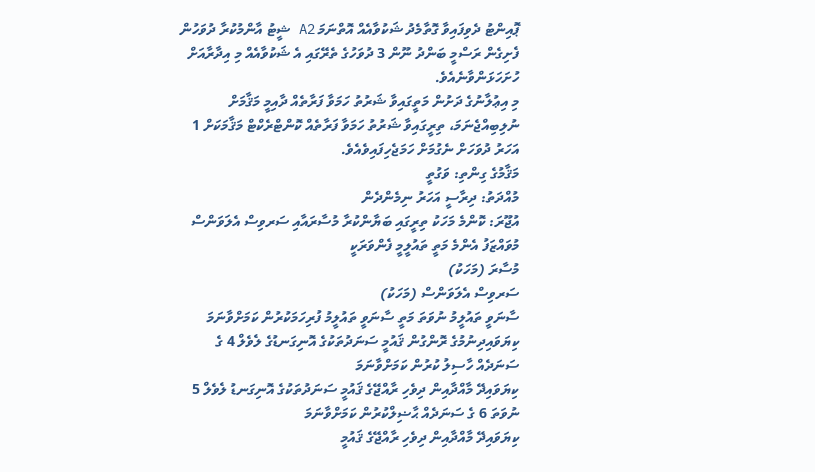ޕޮއިންޓު ދެވިފައިވާ ގޮތާމެދު ޝަކުވާއެއް އޮތްނަމަ A2 ޝީޓު އާންމުކުރާ ދުވަހުން ފެށިގެން ރަސްމީ ބަންދު ނޫން 3 ދުވަހުގެ ތެރޭގައި އެ ޝަކުވާއެއް މި އިދާރާއަށް ހުށަހަޅަންވާނެއެވެ.
މި އިޢުލާނުގެ ދަށުން މަތީގައިވާ ޝަރުތު ހަމަވާ ފަރާތެއް ދާއިމީ މަޤާމަށް ނުލިބިއްޖެނަމަ، ތިރީގައިވާ ޝަރުތު ހަމަވާ ފަރާތެއް ކޮންޓްރެކްޓް މަޤާމަކަށް 1 އަހަރު ދުވަހަށް ނެގުމަށް ހަމަޖެހިފައިވެއެވެ.
މަޤާމުގެ ގިންތި: ވަގުތީ
މުއްދަތު: ދިރާސީ އަހަރު ނިމެންދެން
އުޖޫރަ: ކޮންމެ މަހަކު ތިރީގައި ބަޔާންކުރާ މުސާރައާއި ސަރވިސް އެލަވަންސް
މުވައްޒަފު އެންމެ މަތީ ތައުލީމީ ފެންވަރަކީ
މުސާރަ (މަހަކު)
ސަރވިސް އެލަވަންސް (މަހަކު)
ސާނަވީ ތައުލީމު ނުވަތަ މަތީ ސާނަވީ ތައުލީމު ފުރިހަމަކުރުން ކަމަށްވާނަމަ
ކިޔަވައިދިނުމުގެ ރޮންގުން ޤައުމީ ސަނަދުތަކުގެ އޮނިގަނޑުގެ ލެވެލް 4 ގެ ސަނަދެއް ހާސިލު ކުރުން ކަމަށްވާނަމަ
ކިޔަވައިދޭ މާއްދާއިން ދިވެހި ރާއްޖޭގެ ޤައުމީ ސަނަދުތަކުގެ އޮނިގަނޑު ލެވެލް 5 ނުވަތަ 6 ގެ ސަނަދެއް ޙާޟިލްކުރުން ކަމަށްވާނަމަ
ކިޔަވައިދޭ މާއްދާއިން ދިވެހި ރާއްޖޭގެ ޤައުމީ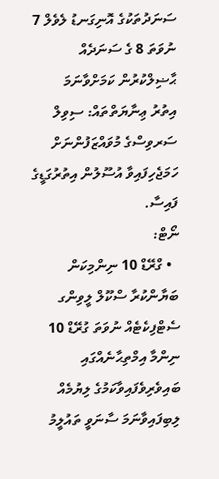ސަނަދުތަކުގެ އޮނިގަނޑު ލެވެލް 7 ނުވަތަ 8 ގެ ސަނަދެއް ޙާޟިލްކުރުން ކަމަށްވާނަމަ
އިތުރު ޢިނާޔަތްތައް: ސިވިލް ސަރވިސްގެ މުވައްޒަފުންނަށް ހަމަޖެހިފައިވާ އުސޫލުން އިތުރުގަޑީގެ ފައިސާ.
ނޯޓް:
  • ގްރޭޑް 10 ނިންމިކަން ބަޔާންކުރާ ސްކޫލް ލީވިންގ ސެޓްފިކެޓެއް ނުވަތަ ގުރޭޑް 10 ނިންމާ އިމްތިޙާނެއްގައި ބައިވެރިވެފައިވާކަމުގެ ލިޔުމެއް ލިބިފައިވާނަމަ ސާނަވީ ތައުލީމު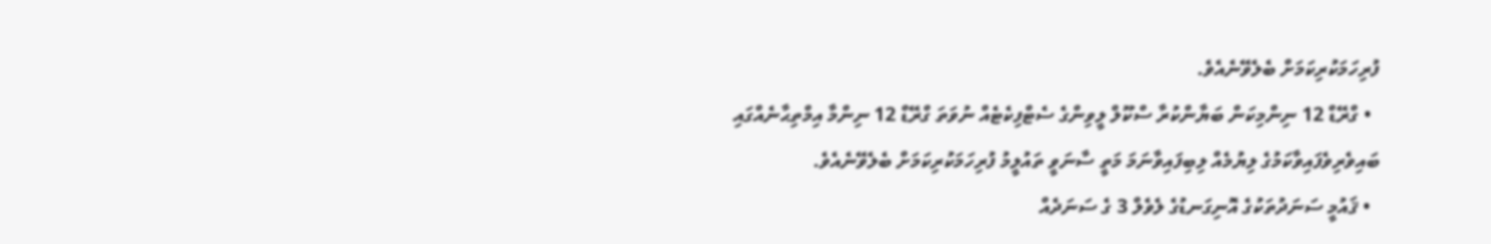ފުރިހަމަކުރިކަމަށް ބެލެވޭނެއެވެ.
  • ގްރޭޑް 12 ނިންމިކަން ބަޔާންކުރާ ސްކޫލް ލީވިންގެ ސެޓްފިކެޓެއް ނުވަތަ ގްރޭޑް 12 ނިންމާ އިމްތިޙާނެއްގައި ބައިވެރިވެފައިވާކަމުގެ ލިޔުމެއް ލިބިފައިވާނަމަ މަތީ ސާނަވީ ތައުލީމު ފުރިހަމަކުރިކަމަށް ބެލެވޭނެއެވެ.
  • ޤައުމީ ސަނަދުތަކުގެ އޮނިގަނޑުގެ ލެވެލް 3 ގެ ސަނަދެއް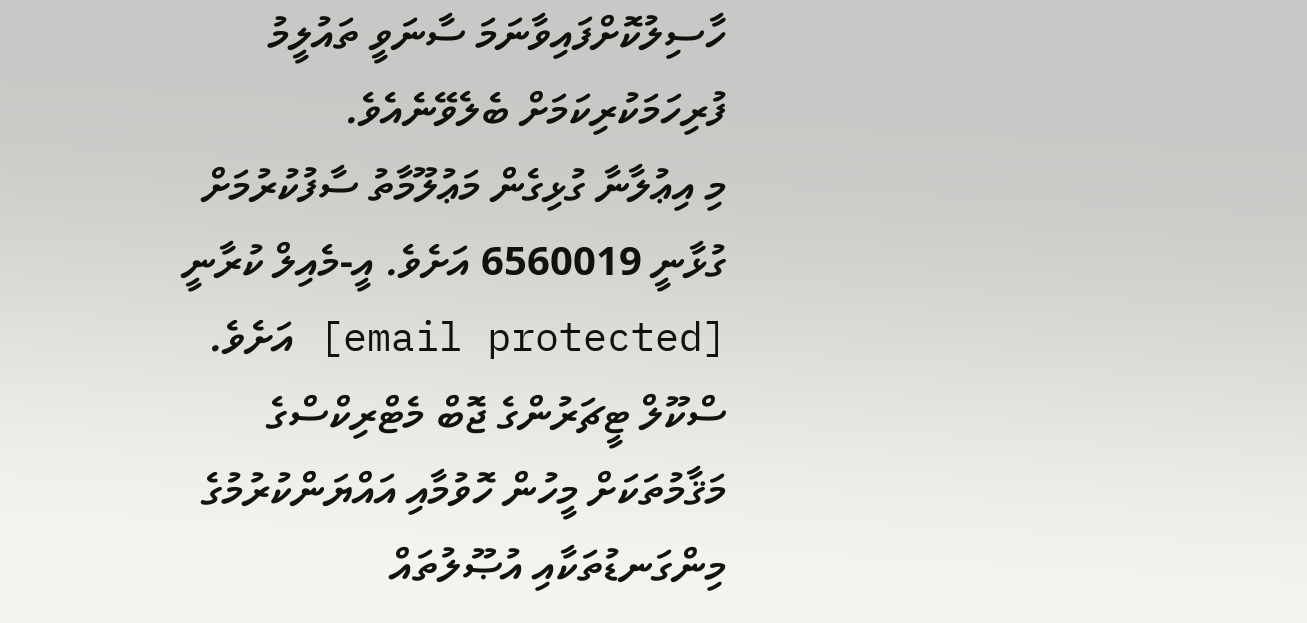ހާސިލުކޮށްފައިވާނަމަ ސާނަވީ ތައުލީމު ފުރިހަމަކުރިކަމަށް ބެލެވޭނެއެވެ.
މި އިޢުލާނާ ގުޅިގެން މަޢުލޫމާތު ސާފުކުރުމަށް ގުޅާނީ 6560019 އަށެވެ. އީ-މެއިލް ކުރާނީ [email protected] އަށެވެ.
ސްކޫލް ޓީޗަރުންގެ ޖޮބް މެޓްރިކްސްގެ މަޤާމުތަކަށް މީހުން ހޮވުމާއި އައްޔަންކުރުމުގެ މިންގަނޑުތަކާއި އުޞޫލުތައް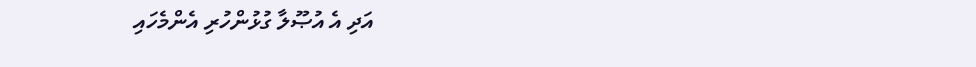އަދި އެ އުޞޫލާ ގުޅުންހުރި އެންމެހައި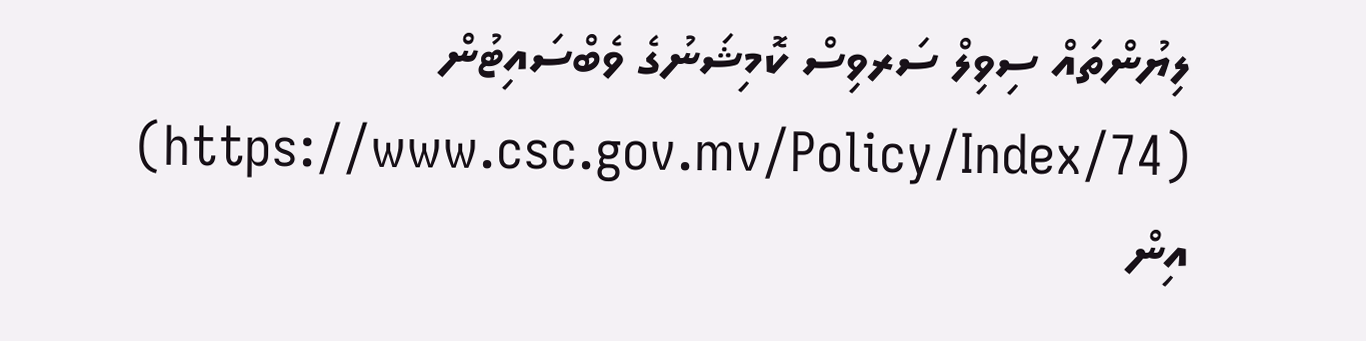ލިޔުންތައް ސިވިލް ސަރވިސް ކޮމިޝަނުގެ ވެބްސައިޓުން (https://www.csc.gov.mv/Policy/Index/74) އިން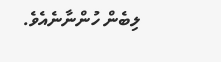ލިބެން ހުންނާނެއެވެ.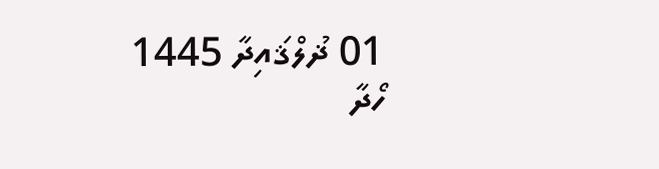01 ޛުލްޤައިދާ 1445
ހޯދާ